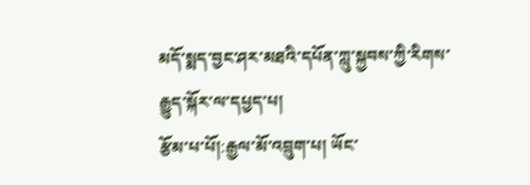མདོ་སྨད་བྱང་ཤར་མཐའི་དཔོན་ཀླུ་སྐྱབས་ཀྱི་རིགས་རྒྱུད་སྐོར་ལ་དཔྱད་པ།
རྩོམ་པ་པོ།:རྒྱལ་མོ་འབྲུག་པ། ཡོང་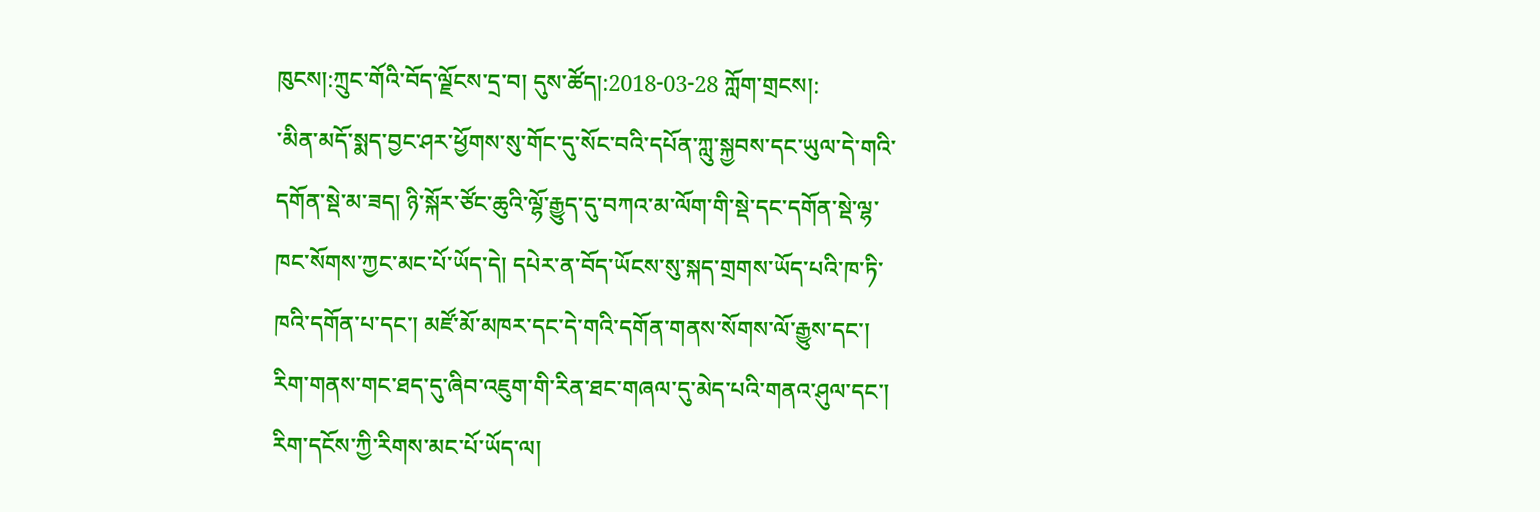ཁུངས།:ཀྲུང་གོའི་བོད་ལྗོངས་དྲ་བ། དུས་ཚོད།:2018-03-28 ཀློག་གྲངས།:
་མིན་མདོ་སྨད་བྱང་ཤར་ཕྱོགས་སུ་གོང་དུ་སོང་བའི་དཔོན་ཀླུ་སྐྱབས་དང་ཡུལ་དེ་གའི་དགོན་སྡེ་མ་ཟད། ཉི་སྐོར་ཙོང་ཆུའི་ལྷོ་རྒྱུད་དུ་བཀའ་མ་ལོག་གི་སྡེ་དང་དགོན་སྡེ་ལྷ་ཁང་སོགས་ཀྱང་མང་པོ་ཡོད་དེ། དཔེར་ན་བོད་ཡོངས་སུ་སྐད་གྲགས་ཡོད་པའི་ཁ་ཏི་ཁའི་དགོན་པ་དང་། མཛོ་མོ་མཁར་དང་དེ་གའི་དགོན་གནས་སོགས་ལོ་རྒྱུས་དང་། རིག་གནས་གང་ཐད་དུ་ཞིབ་འཇུག་གི་རིན་ཐང་གཞལ་དུ་མེད་པའི་གནའ་ཤུལ་དང་། རིག་དངོས་ཀྱི་རིགས་མང་པོ་ཡོད་ལ།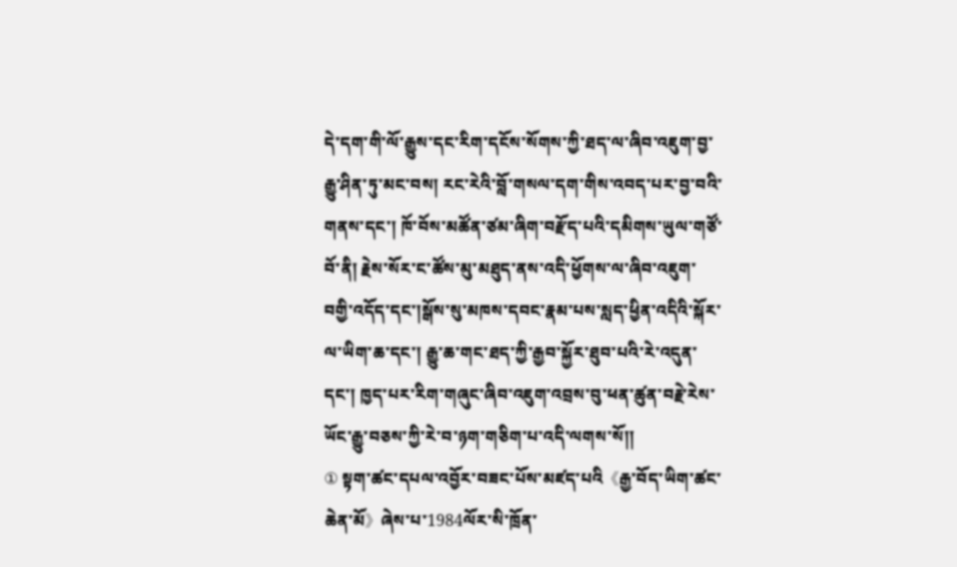དེ་དག་གི་ལོ་རྒྱུས་དང་རིག་དངོས་སོགས་ཀྱི་ཐད་ལ་ཞིབ་འཇུག་བྱ་རྒྱུ་ཤིན་ཏུ་མང་བས། རང་རེའི་བློ་གསལ་དག་གིས་འབད་པར་བྱ་བའི་གནས་དང་། ཁོ་བོས་མཚོན་ཙམ་ཞིག་བརྫོད་པའི་དམིགས་ཡུལ་གཙོ་བོ་ནི། རྗེས་སོར་ང་ཚོས་མུ་མཐུད་ནས་འདི་ཕྱོགས་ལ་ཞིབ་འཇུག་བགྱི་འདོད་དང་།སྒོས་སུ་མཁས་དབང་རྣམ་པས་སླད་ཕྱིན་འདིའི་སྐོར་ལ་ཡིག་ཆ་དང་། རྒྱུ་ཆ་གང་ཐད་ཀྱི་རྒྱབ་སྐྱོར་ཐུབ་པའི་རེ་འདུན་དང་། ཁྱད་པར་རིག་གཞུང་ཞིབ་འཇུག་འབྲས་བུ་ཕན་ཚུན་བརྗེ་རེས་ཡོང་རྒྱུ་བཅས་ཀྱི་རེ་བ་ཉག་གཅིག་པ་འདི་ལགས་སོ།།
① སྟག་ཚང་དཔལ་འབྱོར་བཟང་པོས་མཛད་པའི《རྒྱ་བོད་ཡིག་ཚང་ཆེན་མོ》ཞེས་པ་1984ལོར་སི་ཁྲོན་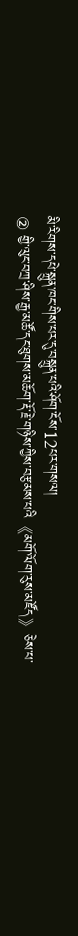མི་རིགས་དཔེ་སྐྲུན་ཁང་གིས་པར་དུ་བསྐྲུན་པའི་ཤོག་ངོས་12པར་གསལ།
② གྱི་ལུང་བཀྲ་ཤིས་རྒྱ་མཚོ་དང་ཐུགས་མཆོག་རྡོ་རྗེ་གཉིས་ཀྱིས་བརྩམས་པའི《མགོ་ལོག་རུས་མཛོད》ཅེས་པ་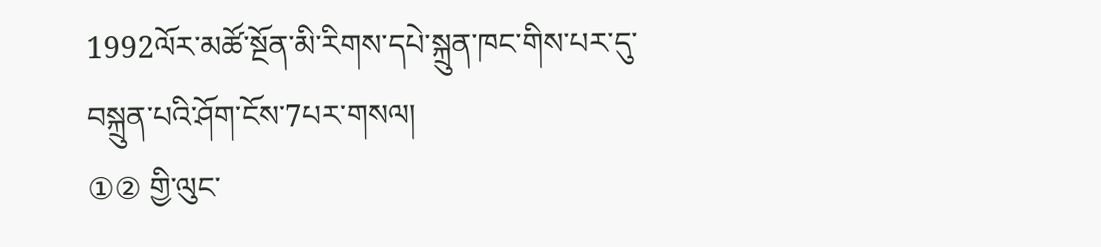1992ལོར་མཚོ་སྔོན་མི་རིགས་དཔེ་སྐྲུན་ཁང་གིས་པར་དུ་བསྐྲུན་པའི་ཤོག་ངོས་7པར་གསལ།
①② གྱི་ལུང་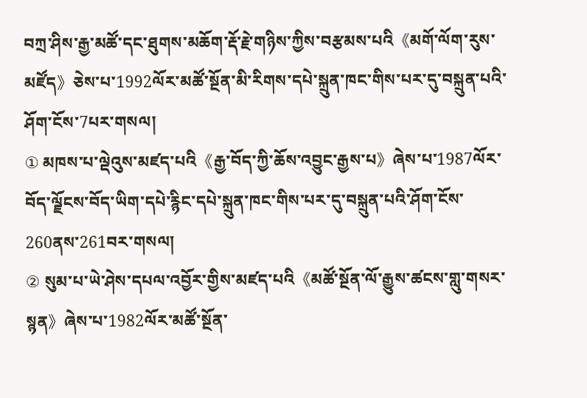བཀྲ་ཤིས་རྒྱ་མཚོ་དང་ཐུགས་མཆོག་རྡོ་རྗེ་གཉིས་ཀྱིས་བརྩམས་པའི《མགོ་ལོག་རུས་མཛོད》ཅེས་པ་1992ལོར་མཚོ་སྔོན་མི་རིགས་དཔེ་སྐྲུན་ཁང་གིས་པར་དུ་བསྐྲུན་པའི་ཤོག་ངོས་7པར་གསལ།
① མཁས་པ་ལྡེའུས་མཛད་པའི《རྒྱ་བོད་ཀྱི་ཆོས་འབྱུང་རྒྱས་པ》ཞེས་པ་1987ལོར་བོད་ལྗོངས་བོད་ཡིག་དཔེ་རྙིང་དཔེ་སྐྲུན་ཁང་གིས་པར་དུ་བསྐྲུན་པའི་ཤོག་ངོས་260ནས་261བར་གསལ།
② སུམ་པ་ཡེ་ཤེས་དཔལ་འབྱོར་གྱིས་མཛད་པའི《མཚོ་སྔོན་ལོ་རྒྱུས་ཚངས་གླུ་གསར་སྙན》ཞེས་པ་1982ལོར་མཚོ་སྔོན་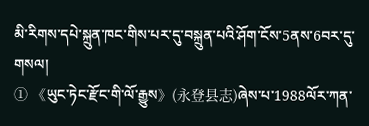མི་རིགས་དཔེ་སྐྲུན་ཁང་གིས་པར་དུ་བསྐྲུན་པའི་ཤོག་ངོས་5ནས་6བར་དུ་གསལ།
① 《ཡུང་ཏེང་རྫོང་གི་ལོ་རྒྱུས》(永登县志)ཞེས་པ་1988ལོར་ཀན་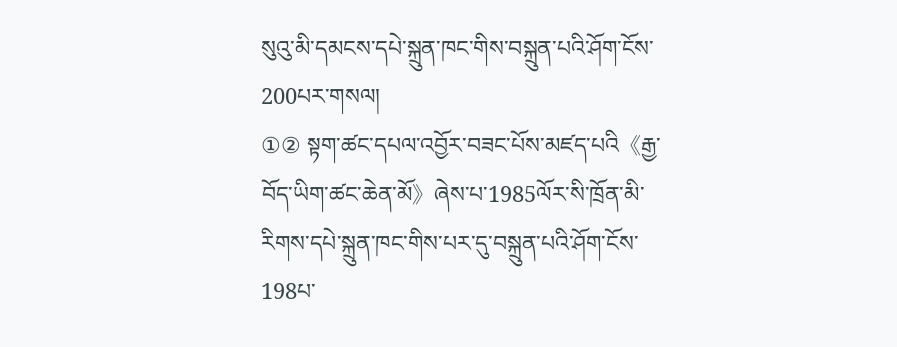སུའུ་མི་དམངས་དཔེ་སྐྲུན་ཁང་གིས་བསྐྲུན་པའི་ཤོག་ངོས་200པར་གསལ།
①② སྟག་ཚང་དཔལ་འབྱོར་བཟང་པོས་མཛད་པའི《རྒྱ་བོད་ཡིག་ཚང་ཆེན་མོ》ཞེས་པ་1985ལོར་སི་ཁྲོན་མི་རིགས་དཔེ་སྐྲུན་ཁང་གིས་པར་དུ་བསྐྲུན་པའི་ཤོག་ངོས་198པ་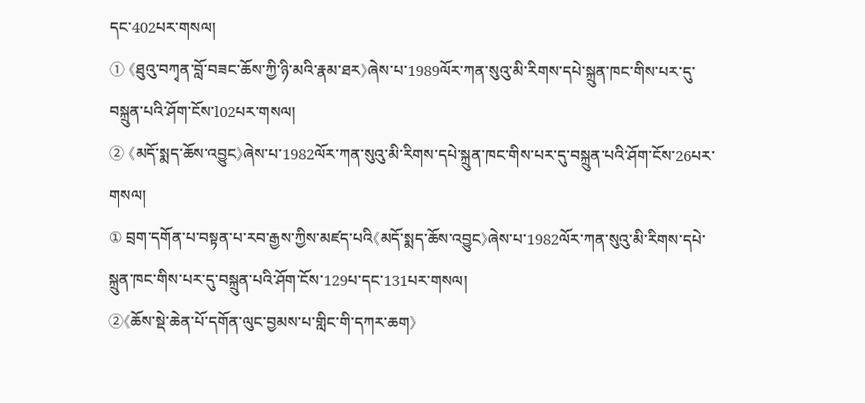དང་402པར་གསལ།
① 《ཐུའུ་བཀྭན་བློ་བཟང་ཆོས་ཀྱི་ཉི་མའི་རྣམ་ཐར》ཞེས་པ་1989ལོར་ཀན་སུའུ་མི་རིགས་དཔེ་སྐྲུན་ཁང་གིས་པར་དུ་བསྐྲུན་པའི་ཤོག་ངོས་l02པར་གསལ།
② 《མདོ་སྨད་ཆོས་འབྱུང》ཞེས་པ་1982ལོར་ཀན་སུའུ་མི་རིགས་དཔེ་སྐྲུན་ཁང་གིས་པར་དུ་བསྐྲུན་པའི་ཤོག་ངོས་26པར་གསལ།
① བྲག་དགོན་པ་བསྟན་པ་རབ་རྒྱས་ཀྱིས་མཛད་པའི《མདོ་སྨད་ཆོས་འབྱུང》ཞེས་པ་1982ལོར་ཀན་སུའུ་མི་རིགས་དཔེ་སྐྲུན་ཁང་གིས་པར་དུ་བསྐྲུན་པའི་ཤོག་ངོས་129པ་དང་131པར་གསལ།
②《ཆོས་སྡེ་ཆེན་པོ་དགོན་ལུང་བྱམས་པ་གླིང་གི་དཀར་ཆག》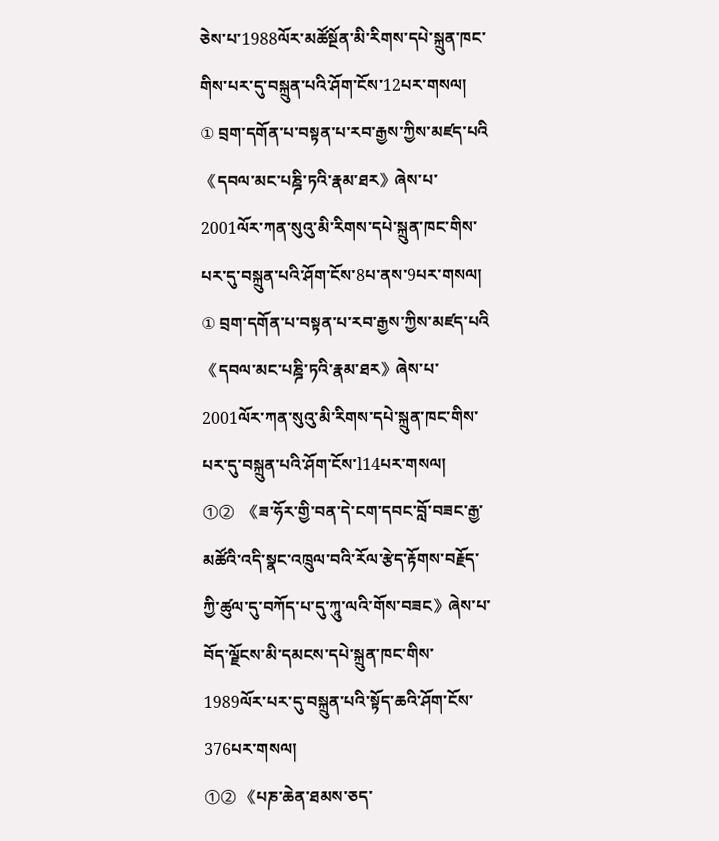ཅེས་པ་1988ལོར་མཚོསྔོན་མི་རིགས་དཔེ་སྐྲུན་ཁང་གིས་པར་དུ་བསྐྲུན་པའི་ཤོག་ངོས་12པར་གསལ།
① བྲག་དགོན་པ་བསྟན་པ་རབ་རྒྱས་ཀྱིས་མཛད་པའི《དབལ་མང་པཎྜི་ཏའི་རྣམ་ཐར》ཞེས་པ་2001ལོར་ཀན་སུའུ་མི་རིགས་དཔེ་སྐྲུན་ཁང་གིས་པར་དུ་བསྐྲུན་པའི་ཤོག་ངོས་8པ་ནས་9པར་གསལ།
① བྲག་དགོན་པ་བསྟན་པ་རབ་རྒྱས་ཀྱིས་མཛད་པའི《དབལ་མང་པཎྜི་ཏའི་རྣམ་ཐར》ཞེས་པ་2001ལོར་ཀན་སུའུ་མི་རིགས་དཔེ་སྐྲུན་ཁང་གིས་པར་དུ་བསྐྲུན་པའི་ཤོག་ངོས་l14པར་གསལ།
①②  《ཟ་ཧོར་གྱི་བན་དེ་ངག་དབང་བློ་བཟང་རྒྱ་མཚོའི་འདི་སྣང་འཁྲུལ་བའི་རོལ་རྩེད་རྟོགས་བརྗོད་ཀྱི་ཚུལ་དུ་བཀོད་པ་དུ་ཀཱུ་ལའི་གོས་བཟང》ཞེས་པ་བོད་ལྗོངས་མི་དམངས་དཔེ་སྐྲུན་ཁང་གིས་1989ལོར་པར་དུ་བསྐྲུན་པའི་སྟོད་ཆའི་ཤོག་ངོས་376པར་གསལ།
①② 《པཎ་ཆེན་ཐམས་ཅད་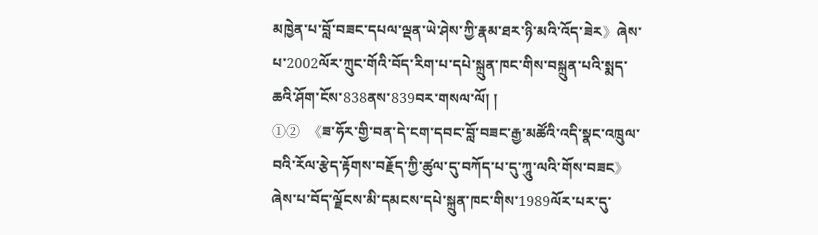མཁྱེན་པ་བློ་བཟང་དཔལ་ལྡན་ཡེ་ཤེས་ཀྱི་རྣམ་ཐར་ཉི་མའི་འོད་ཟེར》ཞེས་པ་2002ལོར་ཀྲུང་གོའི་བོད་རིག་པ་དཔེ་སྐྲུན་ཁང་གིས་བསྐྲུན་པའི་སྨད་ཆའི་ཤོག་ངོས་838ནས་839བར་གསལ་ལོ། །
①②  《ཟ་ཧོར་གྱི་བན་དེ་ངག་དབང་བློ་བཟང་རྒྱ་མཚོའི་འདི་སྣང་འཁྲུལ་བའི་རོལ་རྩེད་རྟོགས་བརྗོད་ཀྱི་ཚུལ་དུ་བཀོད་པ་དུ་ཀཱུ་ལའི་གོས་བཟང》ཞེས་པ་བོད་ལྗོངས་མི་དམངས་དཔེ་སྐྲུན་ཁང་གིས་1989ལོར་པར་དུ་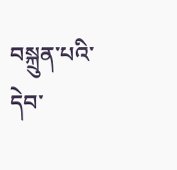བསྐྲུན་པའི་དེབ་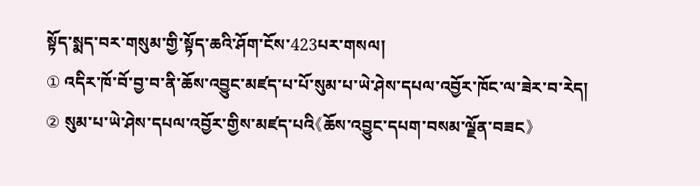སྟོད་སྨད་བར་གསུམ་གྱི་སྟོད་ཆའི་ཤོག་ངོས་423པར་གསལ།
① འདིར་ཁོ་བོ་བྱ་བ་ནི་ཆོས་འབྱུང་མཛད་པ་པོ་སུམ་པ་ཡེ་ཤེས་དཔལ་འབྱོར་ཁོང་ལ་ཟེར་བ་རེད།
② སུམ་པ་ཡེ་ཤེས་དཔལ་འབྱོར་གྱིས་མཛད་པའི《ཆོས་འབྱུང་དཔག་བསམ་ལྗོན་བཟང》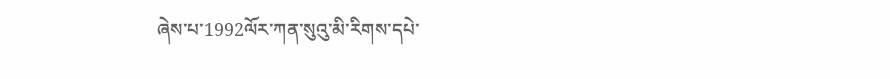ཞེས་པ་1992ལོར་ཀན་སུའུ་མི་རིགས་དཔེ་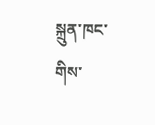སྐྲུན་ཁང་གིས་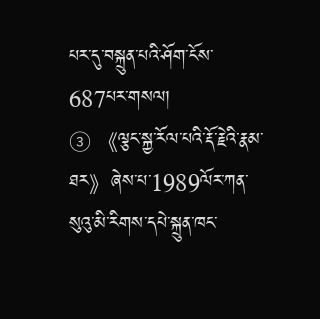པར་དུ་བསྐྲུན་པའི་ཤོག་ངོས་687པར་གསལ།
③ 《ལྕང་སྐྱ་རོལ་པའི་རྡོ་རྗེའི་རྣམ་ཐར》ཞེས་པ་1989ལོར་ཀན་སུའུ་མི་རིགས་དཔེ་སྐྲུན་ཁང་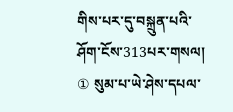གིས་པར་དུ་བསྐྲུན་པའི་ཤོག་ངོས་313པར་གསལ།
① སུམ་པ་ཡེ་ཤེས་དཔལ་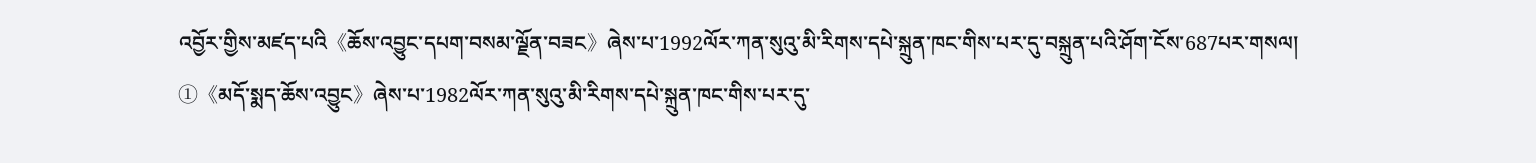འབྱོར་གྱིས་མཛད་པའི《ཆོས་འབྱུང་དཔག་བསམ་ལྗོན་བཟང》ཞེས་པ་1992ལོར་ཀན་སུའུ་མི་རིགས་དཔེ་སྐྲུན་ཁང་གིས་པར་དུ་བསྐྲུན་པའི་ཤོག་ངོས་687པར་གསལ།
①《མདོ་སྨད་ཆོས་འབྱུང》ཞེས་པ་1982ལོར་ཀན་སུའུ་མི་རིགས་དཔེ་སྐྲུན་ཁང་གིས་པར་དུ་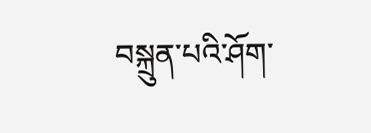བསྐྲུན་པའི་ཤོག་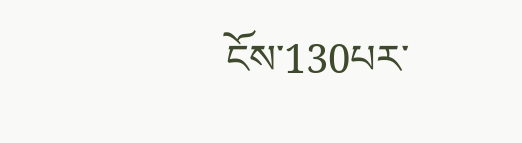ངོས་130པར་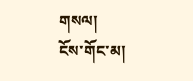གསལ།
ངོས་གོང་མ།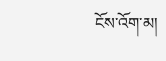ངོས་འོག་མ།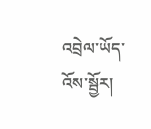འབྲེལ་ཡོད་འོས་སྦྱོར།